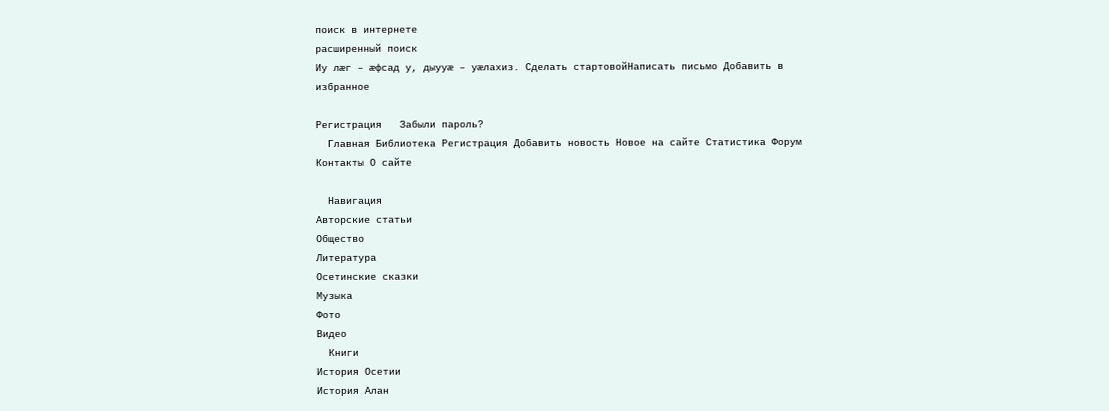поиск в интернете
расширенный поиск
Иу лæг – æфсад у, дыууæ – уæлахиз. Сделать стартовойНаписать письмо Добавить в избранное

Регистрация   Забыли пароль?
  Главная Библиотека Регистрация Добавить новость Новое на сайте Статистика Форум Контакты О сайте

  Навигация
Авторские статьи
Общество
Литература
Осетинские сказки
Музыка
Фото
Видео
  Книги
История Осетии
История Алан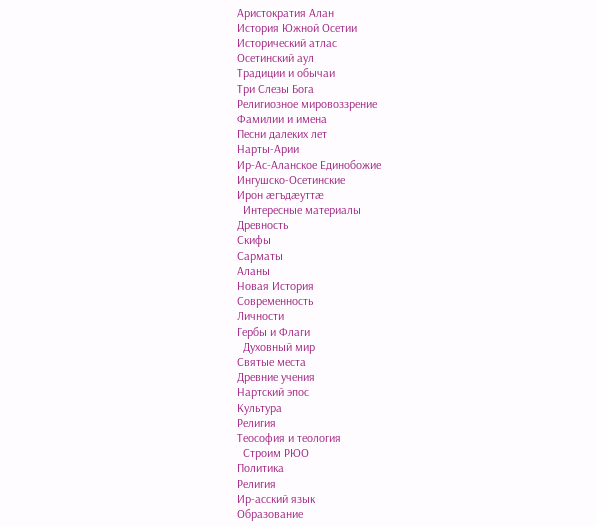Аристократия Алан
История Южной Осетии
Исторический атлас
Осетинский аул
Традиции и обычаи
Три Слезы Бога
Религиозное мировоззрение
Фамилии и имена
Песни далеких лет
Нарты-Арии
Ир-Ас-Аланское Единобожие
Ингушско-Осетинские
Ирон æгъдæуттæ
  Интересные материалы
Древность
Скифы
Сарматы
Аланы
Новая История
Современность
Личности
Гербы и Флаги
  Духовный мир
Святые места
Древние учения
Нартский эпос
Культура
Религия
Теософия и теология
  Строим РЮО
Политика
Религия
Ир-асский язык
Образование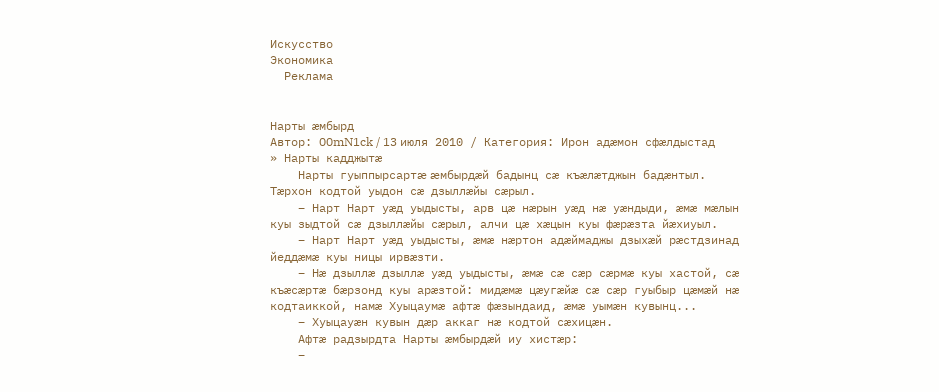Искусство
Экономика
  Реклама


Нарты æмбырд
Автор: 00mN1ck / 13 июля 2010 / Категория: Ирон адæмон сфæлдыстад » Нарты кадджытæ
    Нарты гуыппырсартæ æмбырдæй бадынц сæ къæлæтджын бадæнтыл. Тæрхон кодтой уыдон сæ дзыллæйы сæрыл.
    – Нарт Нарт уæд уыдысты, арв цæ нæрын уæд нæ уæндыди, æмæ мæлын куы зыдтой сæ дзыллæйы сæрыл, алчи цæ хæцын куы фæрæзта йæхиуыл.
    – Нарт Нарт уæд уыдысты, æмæ нæртон адæймаджы дзыхæй рæстдзинад йеддæмæ куы ницы ирвæзти.
    – Нæ дзыллæ дзыллæ уæд уыдысты, æмæ сæ сæр сæрмæ куы хастой, сæ къæсæртæ бæрзонд куы арæзтой: мидæмæ цæугæйæ сæ сæр гуыбыр цæмæй нæ кодтаиккой, намæ Хуыцаумæ афтæ фæзындаид, æмæ уымæн кувынц...
    – Хуыцауæн кувын дæр аккаг нæ кодтой сæхицæн.
    Афтæ радзырдта Нарты æмбырдæй иу хистæр:
    –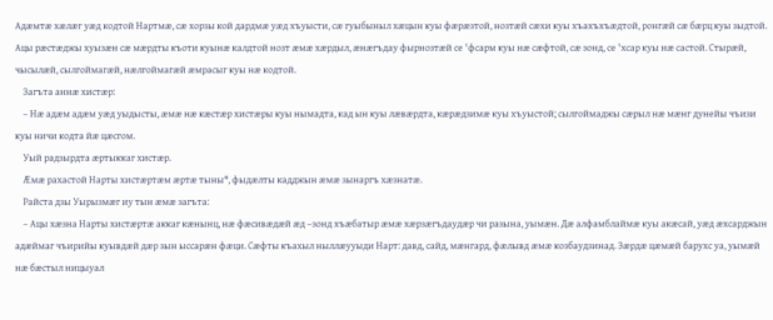Адæмтæ хæлæг уæд кодтой Нартмæ, сæ хорзы кой дардмæ уæд хъуысти, сæ гуыбыныл хæцын куы фæрæзтой, нозтæй сæхи куы хъахъхъæдтой, ронгæй сæ бæрц куы зыдтой. Ацы рæстæджы хуызæн сæ мæрдты къоти куынæ калдтой нозт æмæ хæрдыл, æнæгъдау фырнозтæй се 'фсарм куы нæ сæфтой, сæ зонд, се 'хсар куы нæ састой. Стырæй, чысылæй, сылгоймагæй, нæлгоймагæй æмрасыг куы нæ кодтой.
    Загъта аннæ хистæр:
    – Нæ адæм адæм уæд уыдысты, æмæ нæ кæстæр хистæры куы нымадта, кад ын куы лæвæрдта, кæрæдзимæ куы хъуыстой; сылгоймаджы сæрыл нæ мæнг дунейы чъизи куы ничи кодта йæ цæсгом.
    Уый радзырдта æртыккаг хистæр.
    Æмæ рахастой Нарты хистæртæм æртæ тыны*, фыдæлты кадджын æмæ зынаргъ хæзнатæ.
    Райста дзы Уырызмæг иу тын æмæ загъта:
    – Ацы хæзна Нарты хистæртæ аккаг кæнынц, нæ фæсивæдæй æд –зонд хъæбатыр æмæ хæрзæгъдаудæр чи разына, уымæн. Дæ алфамблаймæ куы акæсай, уæд æхсарджын адæймаг чъирийы куывдæй дæр зын ыссарæн фæци. Сæфты къахыл ныллæууыди Нарт: давд, сайд, мæнгард, фæлывд æмæ козбаудзинад. Зæрдæ цæмæй барухс уа, уымæй нæ бæстыл ницыуал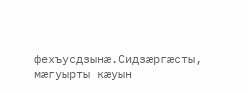фехъусдзынæ.Сидзæргæсты, мæгуырты кæуын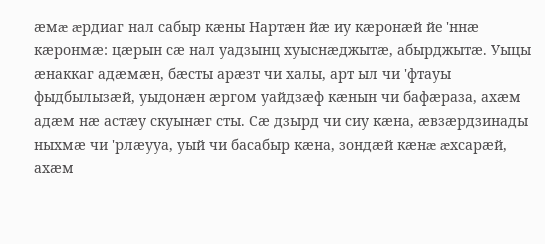æмæ æрдиаг нал сабыр кæны Нартæн йæ иу кæронæй йе 'ннæ кæронмæ: цæрын сæ нал уадзынц хуыснæджытæ, абырджытæ. Уыцы æнаккаг адæмæн, бæсты арæзт чи халы, арт ыл чи 'фтауы фыдбылызæй, уыдонæн æргом уайдзæф кæнын чи бафæраза, ахæм адæм нæ астæу скуынæг сты. Сæ дзырд чи сиу кæна, æвзæрдзинады ныхмæ чи 'рлæууа, уый чи басабыр кæна, зондæй кæнæ æхсарæй, ахæм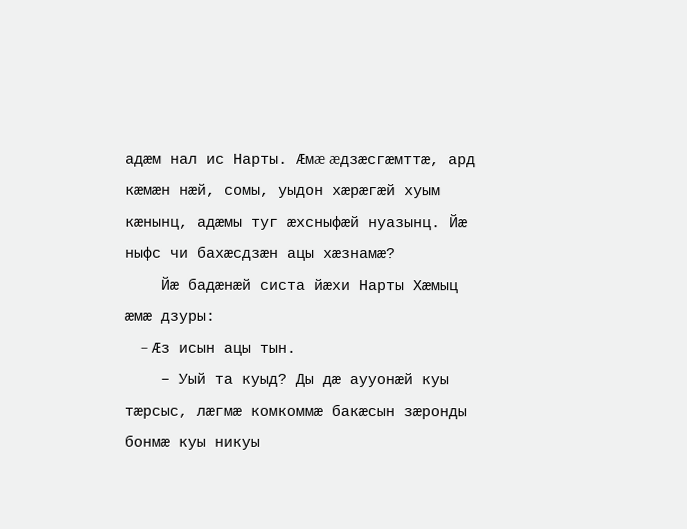адæм нал ис Нарты. Æмæ æдзæсгæмттæ, ард кæмæн нæй, сомы, уыдон хæрæгæй хуым кæнынц, адæмы туг æхсныфæй нуазынц. Йæ ныфс чи бахæсдзæн ацы хæзнамæ?
    Йæ бадæнæй систа йæхи Нарты Хæмыц æмæ дзуры:
    – Æз исын ацы тын.
    – Уый та куыд? Ды дæ аууонæй куы тæрсыс, лæгмæ комкоммæ бакæсын зæронды бонмæ куы никуы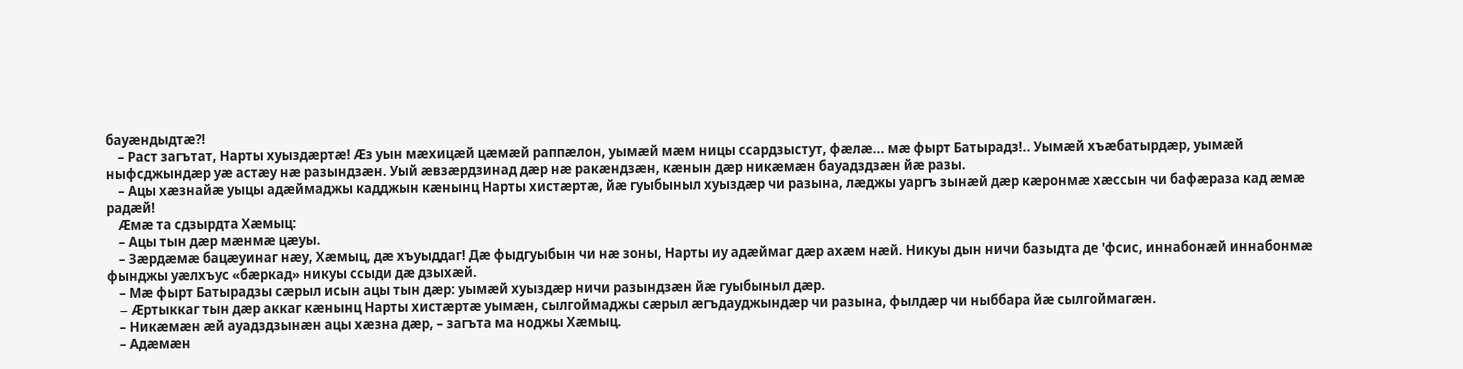бауæндыдтæ?!
    – Раст загътат, Нарты хуыздæртæ! Æз уын мæхицæй цæмæй раппæлон, уымæй мæм ницы ссардзыстут, фæлæ... мæ фырт Батырадз!.. Уымæй хъæбатырдæр, уымæй ныфсджындæр уæ астæу нæ разындзæн. Уый æвзæрдзинад дæр нæ ракæндзæн, кæнын дæр никæмæн бауадздзæн йæ разы.
    – Ацы хæзнайæ уыцы адæймаджы кадджын кæнынц Нарты хистæртæ, йæ гуыбыныл хуыздæр чи разына, лæджы уаргъ зынæй дæр кæронмæ хæссын чи бафæраза кад æмæ радæй!
    Æмæ та сдзырдта Хæмыц:
    – Ацы тын дæр мæнмæ цæуы.
    – Зæрдæмæ бацæуинаг нæу, Хæмыц, дæ хъуыддаг! Дæ фыдгуыбын чи нæ зоны, Нарты иу адæймаг дæр ахæм нæй. Никуы дын ничи базыдта де 'фсис, иннабонæй иннабонмæ фынджы уæлхъус «бæркад» никуы ссыди дæ дзыхæй.
    – Мæ фырт Батырадзы сæрыл исын ацы тын дæр: уымæй хуыздæр ничи разындзæн йæ гуыбыныл дæр.
    – Æртыккаг тын дæр аккаг кæнынц Нарты хистæртæ уымæн, сылгоймаджы сæрыл æгъдауджындæр чи разына, фылдæр чи ныббара йæ сылгоймагæн.
    – Никæмæн æй ауадздзынæн ацы хæзна дæр, – загъта ма ноджы Хæмыц.
    – Адæмæн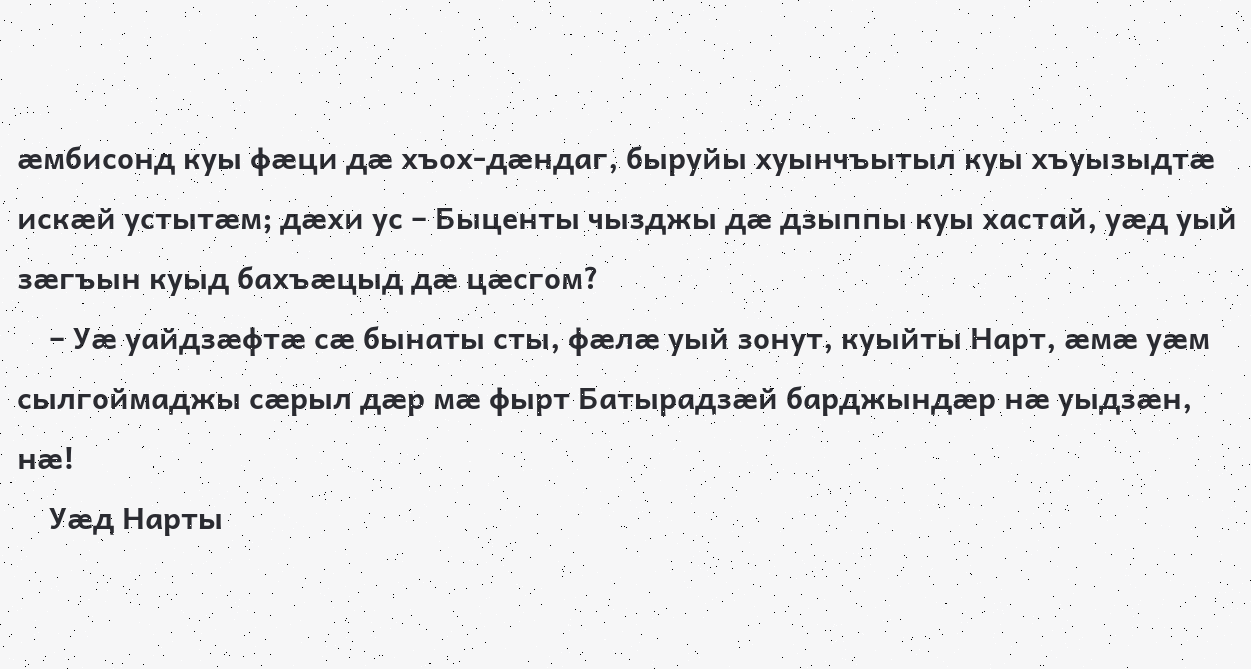æмбисонд куы фæци дæ хъох-дæндаг, быруйы хуынчъытыл куы хъуызыдтæ искæй устытæм; дæхи ус – Быценты чызджы дæ дзыппы куы хастай, уæд уый зæгъын куыд бахъæцыд дæ цæсгом?
    – Уæ уайдзæфтæ сæ бынаты сты, фæлæ уый зонут, куыйты Нарт, æмæ уæм сылгоймаджы сæрыл дæр мæ фырт Батырадзæй барджындæр нæ уыдзæн, нæ!
    Уæд Нарты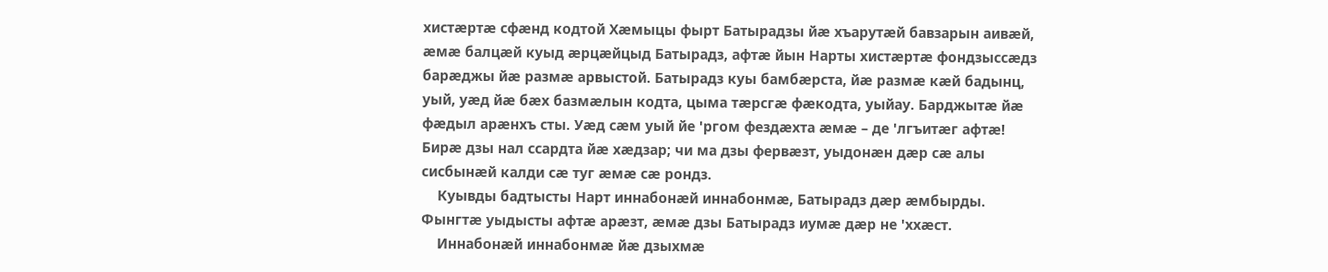хистæртæ сфæнд кодтой Хæмыцы фырт Батырадзы йæ хъарутæй бавзарын аивæй, æмæ балцæй куыд æрцæйцыд Батырадз, афтæ йын Нарты хистæртæ фондзыссæдз барæджы йæ размæ арвыстой. Батырадз куы бамбæрста, йæ размæ кæй бадынц, уый, уæд йæ бæх базмæлын кодта, цыма тæрсгæ фæкодта, уыйау. Барджытæ йæ фæдыл арæнхъ сты. Уæд сæм уый йе 'ргом фездæхта æмæ – де 'лгъитæг афтæ! Бирæ дзы нал ссардта йæ хæдзар; чи ма дзы фервæзт, уыдонæн дæр сæ алы сисбынæй калди сæ туг æмæ сæ рондз.
    Куывды бадтысты Нарт иннабонæй иннабонмæ, Батырадз дæр æмбырды. Фынгтæ уыдысты афтæ арæзт, æмæ дзы Батырадз иумæ дæр не 'ххæст.
    Иннабонæй иннабонмæ йæ дзыхмæ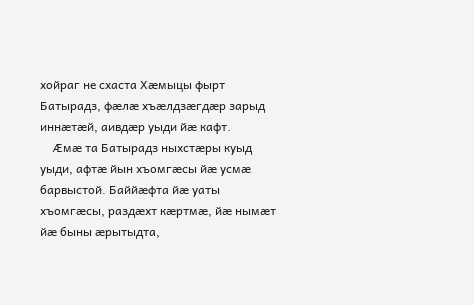хойраг не схаста Хæмыцы фырт Батырадз, фæлæ хъæлдзæгдæр зарыд иннæтæй, аивдæр уыди йæ кафт.
    Æмæ та Батырадз ныхстæры куыд уыди, афтæ йын хъомгæсы йæ усмæ барвыстой. Баййæфта йæ уаты хъомгæсы, раздæхт кæртмæ, йæ нымæт йæ быны æрытыдта,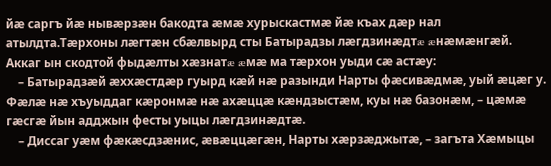йæ саргъ йæ нывæрзæн бакодта æмæ хурыскастмæ йæ къах дæр нал атылдта.Тæрхоны лæгтæн сбæлвырд сты Батырадзы лæгдзинæдтæ æнæмæнгæй. Аккаг ын скодтой фыдæлты хæзнатæ æмæ ма тæрхон уыди сæ астæу:
    – Батырадзæй æххæстдæр гуырд кæй нæ разынди Нарты фæсивæдмæ, уый æцæг у. Фæлæ нæ хъуыддаг кæронмæ нæ ахæццæ кæндзыстæм, куы нæ базонæм, – цæмæ гæсгæ йын адджын фесты уыцы лæгдзинæдтæ.
    – Диссаг уæм фæкæсдзæнис, æвæццæгæн, Нарты хæрзæджытæ, – загъта Хæмыцы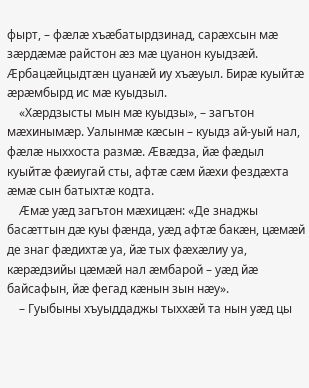фырт, – фæлæ хъæбатырдзинад, сарæхсын мæ зæрдæмæ райстон æз мæ цуанон куыдзæй. Æрбацæйцыдтæн цуанæй иу хъæуыл. Бирæ куыйтæ æрæмбырд ис мæ куыдзыл.
    «Хæрдзысты мын мæ куыдзы», – загътон мæхинымæр. Уалынмæ кæсын – куыдз ай-уый нал, фæлæ ныххоста размæ. Æвæдза, йæ фæдыл куыйтæ фæиугай сты, афтæ сæм йæхи фездæхта æмæ сын батыхтæ кодта.
    Æмæ уæд загътон мæхицæн: «Де знаджы басæттын дæ куы фæнда, уæд афтæ бакæн, цæмæй де знаг фæдихтæ уа, йæ тых фæхæлиу уа, кæрæдзийы цæмæй нал æмбарой – уæд йæ байсафын, йæ фегад кæнын зын нæу».
    – Гуыбыны хъуыддаджы тыххæй та нын уæд цы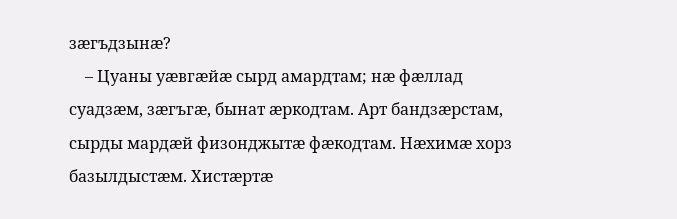зæгъдзынæ?
    – Цуаны уæвгæйæ сырд амардтам; нæ фæллад суадзæм, зæгъгæ, бынат æркодтам. Арт бандзæрстам, сырды мардæй физонджытæ фæкодтам. Нæхимæ хорз базылдыстæм. Хистæртæ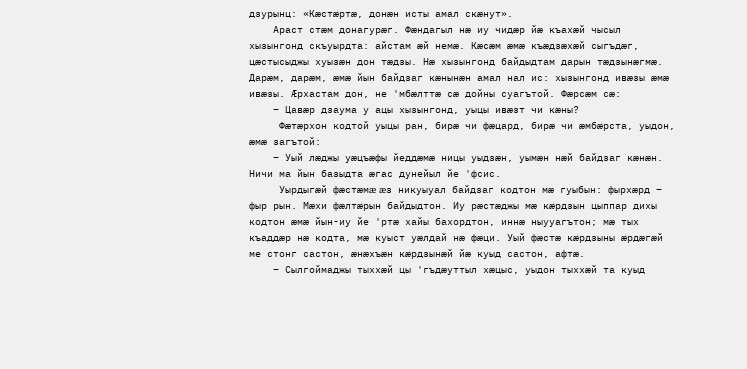дзурынц: «Кæстæртæ, донæн исты амал скæнут».
    Араст стæм донагурæг. Фæндагыл нæ иу чидæр йæ къахæй чысыл хызынгонд скъуырдта: айстам æй немæ. Кæсæм æмæ къæдзæхæй сыгъдæг, цæстысыджы хуызæн дон тæдзы. Нæ хызынгонд байдыдтам дарын тæдзынæгмæ. Дарæм, дарæм, æмæ йын байдзаг кæнынæн амал нал ис: хызынгонд ивæзы æмæ ивæзы. Æрхастам дон, не 'мбæлттæ сæ дойны суагътой. Фæрсæм сæ:
    – Цавæр дзаума у ацы хызынгонд, уыцы ивæзт чи кæны?
     Фæтæрхон кодтой уыцы ран, бирæ чи фæцард, бирæ чи æмбæрста, уыдон, æмæ загътой:
    – Уый лæджы уæцъæфы йеддæмæ ницы уыдзæн, уымæн нæй байдзаг кæнæн. Ничи ма йын базыдта æгас дунейыл йе 'фсис.
     Уырдыгæй фæстæмæ æз никуыуал байдзаг кодтон мæ гуыбын: фырхæрд – фыр рын. Мæхи фæлтæрын байдыдтон. Иу рæстæджы мæ кæрдзын цыппар дихы кодтон æмæ йын-иу йе 'ртæ хайы бахордтон, иннæ ныууагътон; мæ тых къаддæр нæ кодта, мæ куыст уæлдай нæ фæци. Уый фæстæ кæрдзыны æрдæгæй ме стонг састон, æнæхъæн кæрдзынæй йæ куыд састон, афтæ.
    – Сылгоймаджы тыххæй цы 'гъдæуттыл хæцыс, уыдон тыххæй та куыд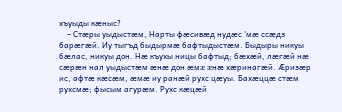хъуыды кæныс?
    – Стæры уыдыстæм, Нарты фæсивæд нудæс 'мæ ссæдз барæгæй. Иу тыгъд быдырмæ бафтыдыстæм. Быдыры никуы бæлас, никуы дон. Нæ къухы ницы бафтыд; бæхæй, лæгæй нæ сæрæн нал уыдыстæм æнæ дон æмæ æнæ хæринагæй. Æризæр ис, афтæ кæсæм, æмæ иу ранæй рухс цæуы. Бахæццæ стæм рухсмæ; фысым агурæм. Рухс кæцæй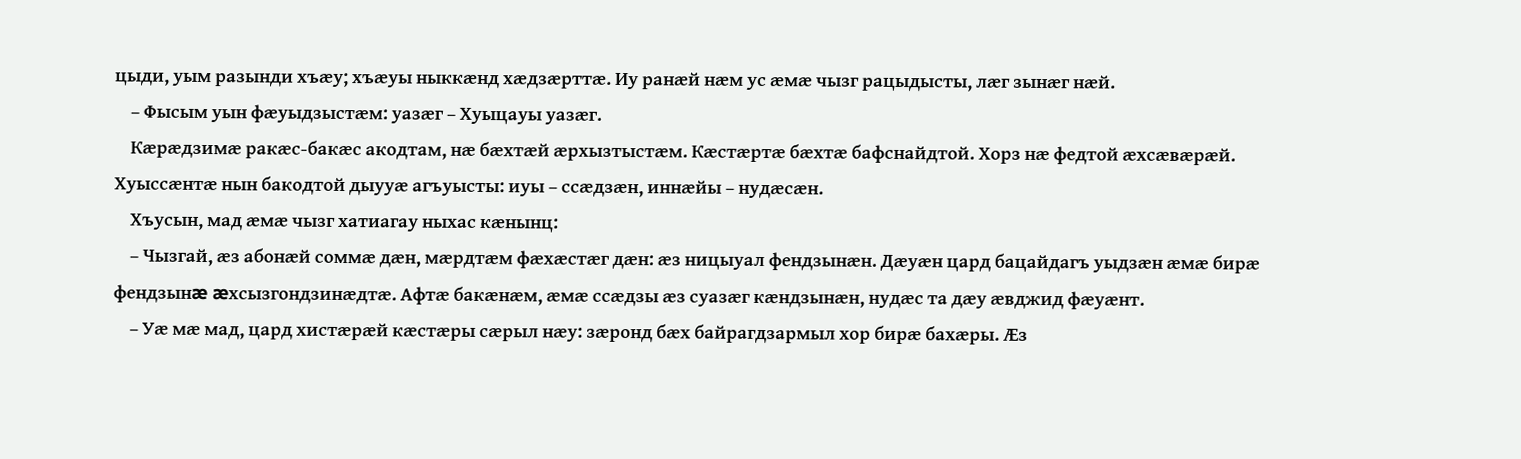цыди, уым разынди хъæу; хъæуы ныккæнд хæдзæрттæ. Иу ранæй нæм ус æмæ чызг рацыдысты, лæг зынæг нæй.
    – Фысым уын фæуыдзыстæм: уазæг – Хуыцауы уазæг.
    Кæрæдзимæ ракæс-бакæс акодтам, нæ бæхтæй æрхызтыстæм. Кæстæртæ бæхтæ бафснайдтой. Хорз нæ федтой æхсæвæрæй. Хуыссæнтæ нын бакодтой дыууæ агъуысты: иуы – ссæдзæн, иннæйы – нудæсæн.
    Хъусын, мад æмæ чызг хатиагау ныхас кæнынц:
    – Чызгай, æз абонæй соммæ дæн, мæрдтæм фæхæстæг дæн: æз ницыуал фендзынæн. Дæуæн цард бацайдагъ уыдзæн æмæ бирæ фендзынæ æхсызгондзинæдтæ. Афтæ бакæнæм, æмæ ссæдзы æз суазæг кæндзынæн, нудæс та дæу æвджид фæуæнт.
    – Уæ мæ мад, цард хистæрæй кæстæры сæрыл нæу: зæронд бæх байрагдзармыл хор бирæ бахæры. Æз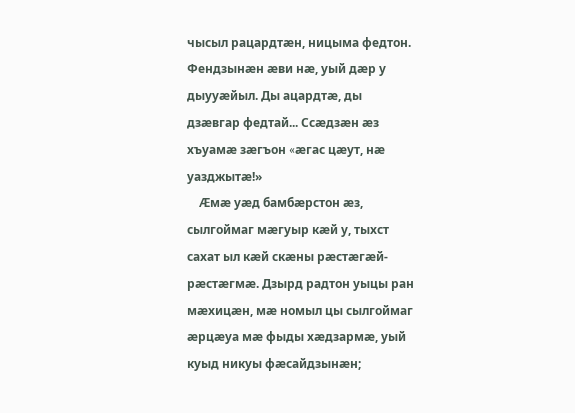чысыл рацардтæн, ницыма федтон. Фендзынæн æви нæ, уый дæр у дыууæйыл. Ды ацардтæ, ды дзæвгар федтай... Ссæдзæн æз хъуамæ зæгъон «æгас цæут, нæ уазджытæ!»
    Æмæ уæд бамбæрстон æз, сылгоймаг мæгуыр кæй у, тыхст сахат ыл кæй скæны рæстæгæй-рæстæгмæ. Дзырд радтон уыцы ран мæхицæн, мæ номыл цы сылгоймаг æрцæуа мæ фыды хæдзармæ, уый куыд никуы фæсайдзынæн;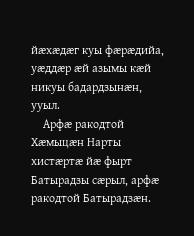йæхæдæг куы фæрæдийа, уæддæр æй азымы кæй никуы бадардзынæн, ууыл.
    Арфæ ракодтой Хæмыцæн Нарты хистæртæ йæ фырт Батырадзы сæрыл, арфæ ракодтой Батырадзæн.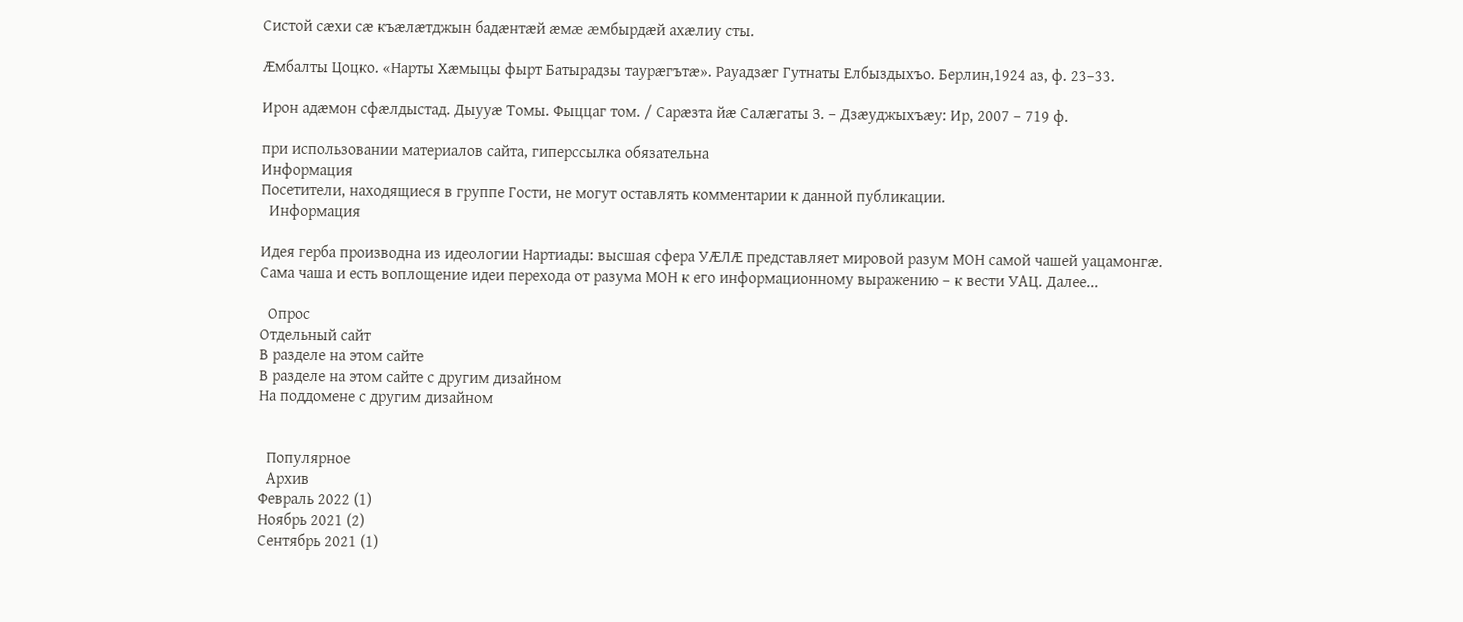Систой сæхи сæ къæлæтджын бадæнтæй æмæ æмбырдæй ахæлиу сты.

Æмбалты Цоцко. «Нарты Хæмыцы фырт Батырадзы таурæгътæ». Рауадзæг Гутнаты Елбыздыхъо. Берлин,1924 аз, ф. 23–33.

Ирон адæмон сфæлдыстад. Дыууæ Томы. Фыццаг том. / Сарæзта йæ Салæгаты З. – Дзæуджыхъæу: Ир, 2007 – 719 ф.

при использовании материалов сайта, гиперссылка обязательна
Информация
Посетители, находящиеся в группе Гости, не могут оставлять комментарии к данной публикации.
  Информация

Идея герба производна из идеологии Нартиады: высшая сфера УÆЛÆ представляет мировой разум МОН самой чашей уацамонгæ. Сама чаша и есть воплощение идеи перехода от разума МОН к его информационному выражению – к вести УАЦ. Далее...

  Опрос
Отдельный сайт
В разделе на этом сайте
В разделе на этом сайте с другим дизайном
На поддомене с другим дизайном


  Популярное
  Архив
Февраль 2022 (1)
Ноябрь 2021 (2)
Сентябрь 2021 (1)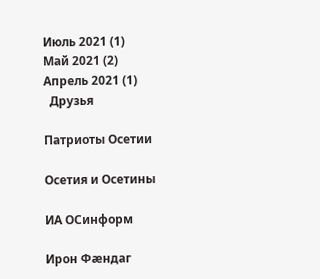Июль 2021 (1)
Май 2021 (2)
Апрель 2021 (1)
  Друзья

Патриоты Осетии

Осетия и Осетины

ИА ОСинформ

Ирон Фæндаг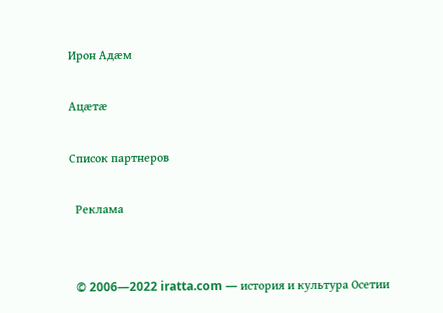Ирон Адæм

Ацæтæ

Список партнеров

  Реклама


  © 2006—2022 iratta.com — история и культура Осетии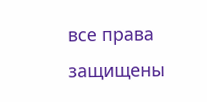все права защищены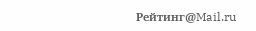Рейтинг@Mail.ru